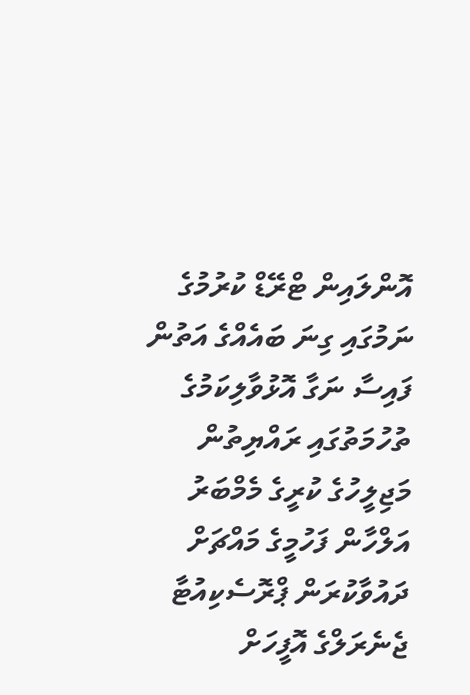އޮންލައިން ޓްރޭޑް ކުރުމުގެ ނަމުގައި ގިނަ ބައެއްގެ އަތުން ފައިސާ ނަގާ އޮޅުވާލިކަމުގެ ތުހުމަތުގައި ރައްޔިތުން މަޖިލީހުގެ ކުރީގެ މެމްބަރު އަލްހާން ފަހުމީގެ މައްޗަށް ދައުވާކުރަން ޕްރޮސެކިއުޓާ ޖެނެރަލްގެ އޮފީހަށް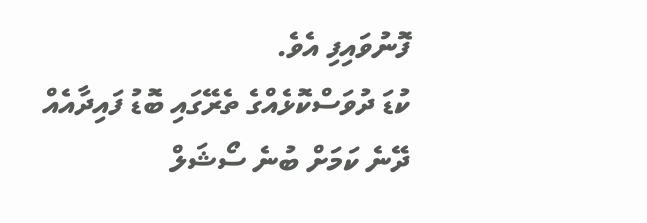ފޮނުވައިފި އެވެ.
ކުޑަ ދުވަސްކޮޅެއްގެ ތެރޭގައި ބޮޑު ފައިދާއެއް ދޭނެ ކަމަށް ބުނެ ސޯޝަލް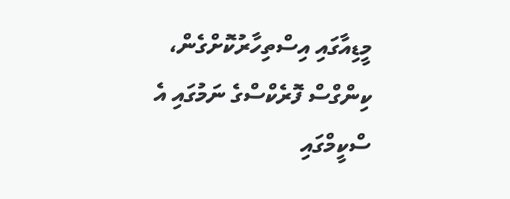މީޑިއާގައި އިސްތިހާރުކޮށްގެން، ކިންގްސް ފޮރެކްސްގެ ނަމުގައި އެ ސްކީމްގައި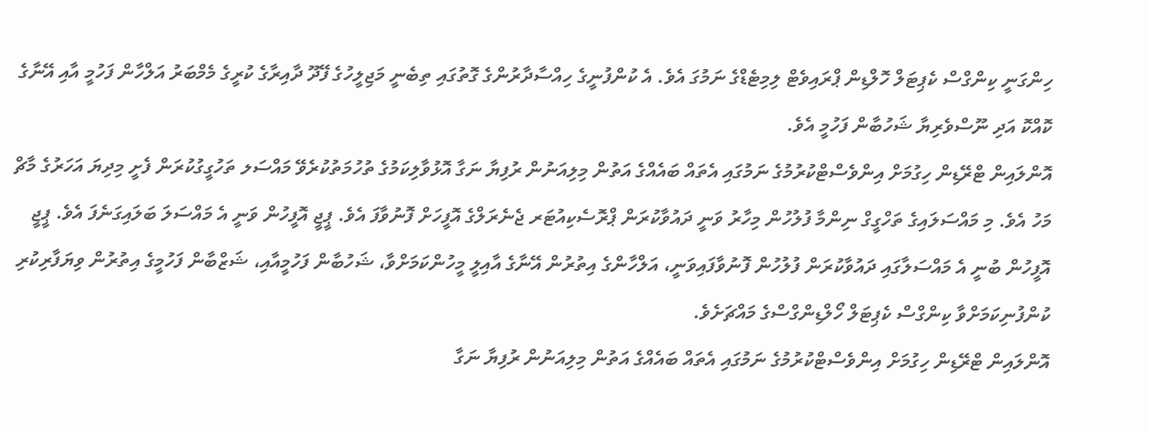ހިންގަނީ ކިންގްސް ކެޕިޓަލް ހޮލްޑިން ޕްރައިވެޓް ލިމިޓެޑްގެ ނަމުގަ އެވެ. އެ ކުންފުނީގެ ހިއްސާދާރުންގެ ގޮތުގައި ތިބެނީ މަޖިލީހުގެ ފޭދޫ ދާއިރާގެ ކުރީގެ މެމްބަރު އަލްހާން ފަހުމީ އާއި އޭނާގެ ކޮއްކޮ އަދި ނޫސްވެރިޔާ ޝަހުބާން ފަހުމީ އެވެ.
އޮންލައިން ޓްރޭޑިން ހިގުމަށް އިންވެސްޓްކުރުމުގެ ނަމުގައި އެތައް ބައެއްގެ އަތުން މިލިއަނުން ރުފިޔާ ނަގާ އޮޅުވާލިކަމުގެ ތުހުމަތުކުރެވޭ މައްސަލ ތަހުގީގުކުރަން ފެށީ މިދިޔަ އަހަރުގެ މާޗް މަހު އެވެ. މި މައްސަލައިގެ ތަހްގީގް ނިންމާ ފުލުހުން މިހާރު ވަނީ ދައުވާކުރަން ޕްރޮސެކިއުޓަރ ޖެނެރަލްގެ އޮފީހަށް ފޮނުވާފަ އެވެ. ޕީޖީ އޮފީހުން ވަނީ އެ މައްސަލަ ބަލައިގަނެފަ އެވެ. ޕީޖީ އޮފީހުން ބުނީ އެ މައްސަލާގައި ދައުވާކުރަން ފުލުހުން ފޮނުވާފައިވަނީ، އަލްހާންގެ އިތުރުން އޭނާގެ އާއިލީ މީހުންކަމަށްވާ، ޝަހުބާން ފަހުމީއާއި، ޝަޒްބާން ފަހުމީގެ އިތުރުން ވިޔަފާރިކުރި ކުންފުނިކަމަށްވާ ކިންގްސް ކެޕިޓަލް ހޯލްޑިންގްސްގެ މައްޗަށެވެ.
އޮންލައިން ޓްރޭޑިން ހިގުމަށް އިންވެސްޓްކުރުމުގެ ނަމުގައި އެތައް ބައެއްގެ އަތުން މިލިއަނުން ރުފިޔާ ނަގާ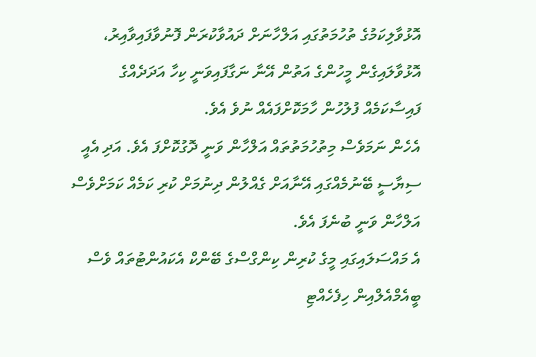އޮޅުވާލިކަމުގެ ތުހުމަތުގައި އަލްހާނަށް ދައުވާކުރަން ފޮނުވާފައިވާއިރު، އޮޅުވާލައިގެން މީހުންގެ އަތުން އޭނާ ނަގާފައިވަނީ ކިހާ އަދަދެއްގެ ފައިސާކަމެއް ފުލުހުން ހާމަކޮށްފައެއް ނުވެ އެވެ.
އެހެން ނަމަވެސް މިތުހުމަތުތައް އަލްހާން ވަނީ ދޮގުކޮށްފަ އެވެ. އަދި އެއީ ސިޔާސީ ބޭނުމެއްގައި އޭނާއަށް ގެއްލުން ދިނުމަށް ކުރި ކަމެއް ކަމަށްވެސް އަލްހާން ވަނީ ބުނެފަ އެވެ.
އެ މައްސަލައިގައި މީގެ ކުރިން ކިންގްސްގެ ބޭންކް އެކައުންޓުތައް ވެސް ބީއެމްއެލްއިން ހިފެހެއްޓި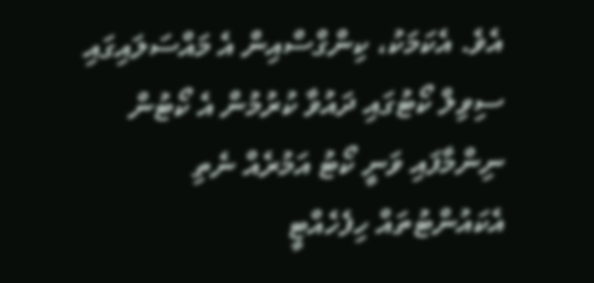އެވެ. އެކަމަކު، ކިންގްސްއިން އެ މައްސަލައިގައި ސިވިލް ކޯޓުގައި ދައުވާ ކުރުމުން އެ ކޯޓުން ނިންމާފައި ވަނީ ކޯޓު އަމުރެއް ނެތި އެކައުންޓުތައް ހިފެހެއްޓީ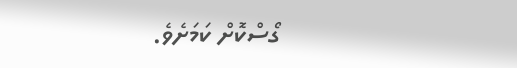ގޯސްކޮށް ކަމަށެވެ.